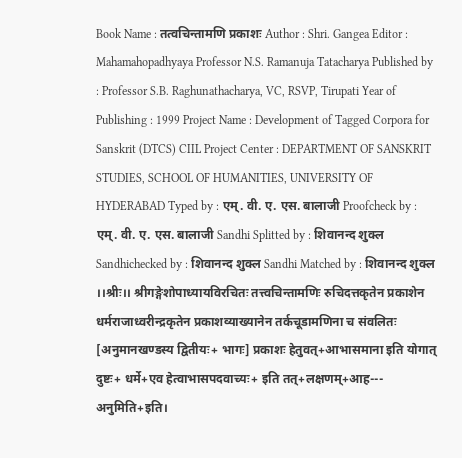Book Name : तत्वचिन्तामणि प्रकाशः Author : Shri. Gangea Editor : Mahamahopadhyaya Professor N.S. Ramanuja Tatacharya Published by : Professor S.B. Raghunathacharya, VC, RSVP, Tirupati Year of Publishing : 1999 Project Name : Development of Tagged Corpora for Sanskrit (DTCS) CIIL Project Center : DEPARTMENT OF SANSKRIT STUDIES, SCHOOL OF HUMANITIES, UNIVERSITY OF HYDERABAD Typed by : एम्. वी. ए. एस. बालाजी Proofcheck by : एम्. वी. ए. एस. बालाजी Sandhi Splitted by : शिवानन्द शुक्ल Sandhichecked by : शिवानन्द शुक्ल Sandhi Matched by : शिवानन्द शुक्ल ।।श्रीः।। श्रीगङ्गेशोपाध्यायविरचितः तत्त्वचिन्तामणिः रुचिदत्तकृतेन प्रकाशेन धर्मराजाध्वरीन्द्रकृतेन प्रकाशव्याख्यानेन तर्कचूडामणिना च संवलितः [अनुमानखण्डस्य द्वितीयः+ भागः] प्रकाशः हेतुवत्+आभासमाना इति योगात् दुष्टः+ धर्मे+एव हेत्वाभासपदवाच्यः+ इति तत्+लक्षणम्+आह--- अनुमिति+इति।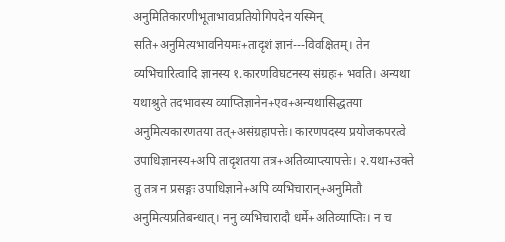अनुमितिकारणीभूताभावप्रतियोगिपदेन यस्मिन् सति+अनुमित्यभावनियमः+तादृशं ज्ञानं---विवक्षितम्। तेन व्यभिचारित्वादि ज्ञानस्य १.कारणविघटनस्य संग्रहः+ भवति। अन्यथा यथाश्रुते तदभावस्य व्याप्तिज्ञानेन+एव+अन्यथासिद्धतया अनुमित्यकारणतया तत्+असंग्रहापत्तेः। कारणपदस्य प्रयोजकपरत्वे उपाधिज्ञानस्य+अपि तादृशतया तत्र+अतिव्याप्त्यापत्तेः। २.यथा+उक्ते तु तत्र न प्रसङ्गः उपाधिज्ञाने+अपि व्यभिचारान्+अनुमितौ अनुमित्यप्रतिबन्धात्। ननु व्यभिचारादौ धर्मे+अतिव्याप्तिः। न च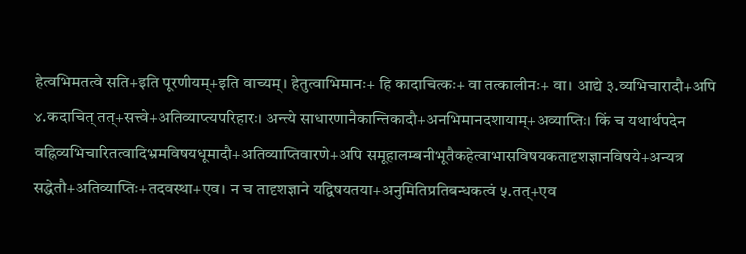हेत्वभिमतत्वे सति+इति पूरणीयम्+इति वाच्यम्। हेतुत्वाभिमानः+ हि कादाचित्कः+ वा तत्कालीनः+ वा। आद्ये ३.व्यभिचारादौ+अपि ४.कदाचित् तत्+सत्त्वे+अतिव्याप्त्यपरिहारः। अन्त्ये साधारणानैकान्तिकादौ+अनभिमानदशायाम्+अव्याप्तिः। किं च यथार्थपदेन वह्निव्यभिचारितत्वादिभ्रमविषयधूमादौ+अतिव्याप्तिवारणे+अपि समूहालम्बनीभूतैकहेत्वाभासविषयकतादृशज्ञानविषये+अन्यत्र सद्धेतौ+अतिव्याप्तिः+तदवस्था+एव। न च तादृशज्ञाने यद्विषयतया+अनुमितिप्रतिबन्धकत्वं ५.तत्+एव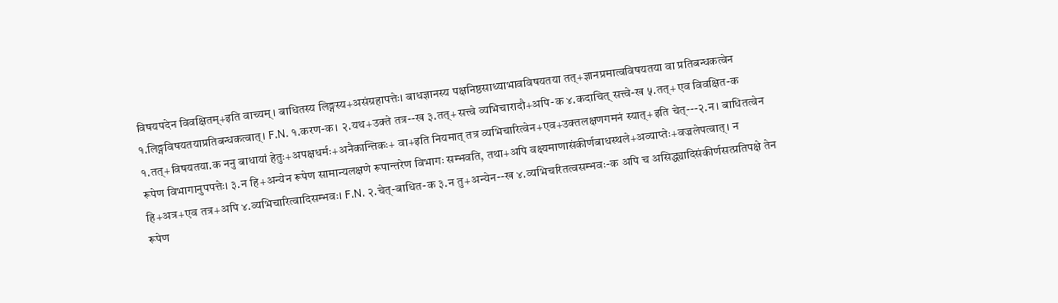विषयपदेन विवक्षितम्+इति वाच्यम्। बाधितस्य लिङ्गस्य+असंग्रहापत्तेः। बाधज्ञानस्य पक्षनिष्ठसाध्याभावविषयतया तत्+ज्ञानप्रमात्वविषयतया वा प्रतिबन्धकत्वेन १.लिङ्गविषयतयाप्रतिबन्धकत्वात्। F.N. १.करण-क। २.यथ+उक्ते तत्र--ख ३.तत्+सत्त्वे व्यभिचारादौ+अपि-क ४.कदाचित् सत्त्वे-ख ५.तत्+एव विवक्षित-क १.तत्+विषयतया.क ननु बाधायां हेतुः+अपक्षधर्मः+अनैकान्तिकः+ वा+इति नियमात् तत्र व्यभिचारित्वेन+एव+उक्तलक्षणगमनं स्यात्+इति चेत्---२.न। बाधितत्वेन रूपेण विभागानुपपत्तेः। ३.न हि+अन्येन रूपेण सामान्यलक्षणे रूपान्तरेण विभागः सम्भवति, तथा+अपि वक्ष्यमाणासंकीर्णबाधस्थले+अव्याप्तेः+वज्रलेपत्वात्। न हि+अत्र+एव तत्र+अपि ४.व्यभिचारित्वादिसम्भवः। F.N. २.चेत्-बाधित-क ३.न तु+अन्येन--ख ४.व्यभिचरितत्वसम्भवः-क अपि च असिद्ध्यादिसंकीर्णसत्प्रतिपक्षे तेन रूपेण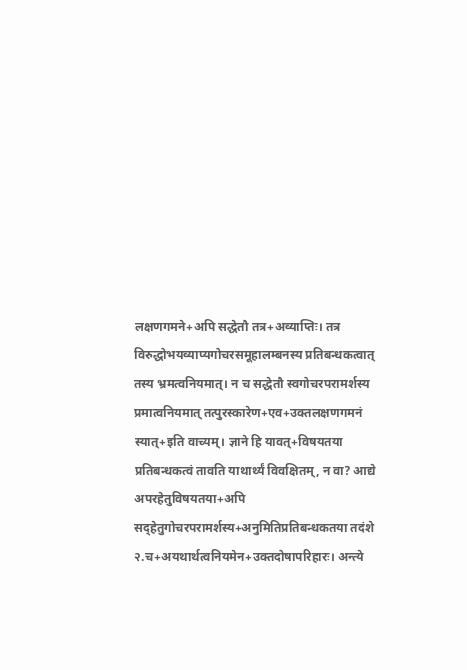लक्षणगमने+अपि सद्धेतौ तत्र+अव्याप्तिः। तत्र विरुद्धोभयव्याप्यगोचरसमूहालम्बनस्य प्रतिबन्धकत्वात् तस्य भ्रमत्वनियमात्। न च सद्धेतौ स्वगोचरपरामर्शस्य प्रमात्वनियमात् तत्पुरस्कारेण+एव+उक्तलक्षणगमनं स्यात्+इति वाच्यम्। ज्ञाने हि यावत्+विषयतया प्रतिबन्धकत्वं तावति याथार्थ्यं विवक्षितम्, न वा? आद्ये अपरहेतुविषयतया+अपि सद्हेतुगोचरपरामर्शस्य+अनुमितिप्रतिबन्धकतया तदंशे २.च+अयथार्थत्वनियमेन+उक्तदोषापरिहारः। अन्त्ये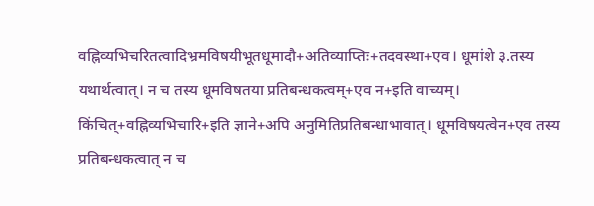वह्निव्यभिचरितत्वादिभ्रमविषयीभूतधूमादौ+अतिव्याप्तिः+तदवस्था+एव। धूमांशे ३.तस्य यथार्थत्वात्। न च तस्य धूमविषतया प्रतिबन्धकत्वम्+एव न+इति वाच्यम्। किंचित्+वह्निव्यभिचारि+इति ज्ञाने+अपि अनुमितिप्रतिबन्धाभावात्। धूमविषयत्वेन+एव तस्य प्रतिबन्धकत्वात् न च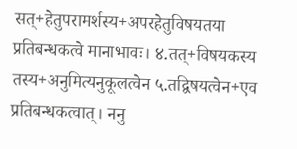सत्+हेतुपरामर्शस्य+अपरहेतुविषयतया प्रतिबन्धकत्वे मानाभावः। ४.तत्+विषयकस्य तस्य+अनुमित्यनुकूलत्वेन ५.तद्विषयत्वेन+एव प्रतिबन्धकत्वात्। ननु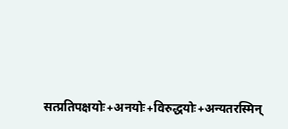सत्प्रतिपक्षयोः+अनयोः+विरुद्धयोः+अन्यतरस्मिन्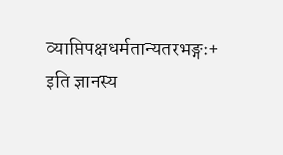व्याप्तिपक्षधर्मतान्यतरभङ्गः+ इति ज्ञानस्य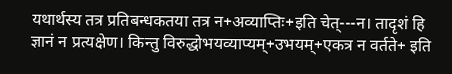यथार्थस्य तत्र प्रतिबन्धकतया तत्र न+अव्याप्तिः+इति चेत्---न। तादृशं हि ज्ञानं न प्रत्यक्षेण। किन्तु विरुद्धोभयव्याप्यम्+उभयम्+एकत्र न वर्तते+ इति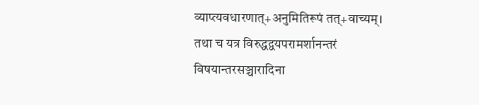व्याप्त्यवधारणात्+अनुमितिरूपं तत्+वाच्यम्। तथा च यत्र विरुद्धद्वयपरामर्शानन्तरं विषयान्तरसञ्चारादिना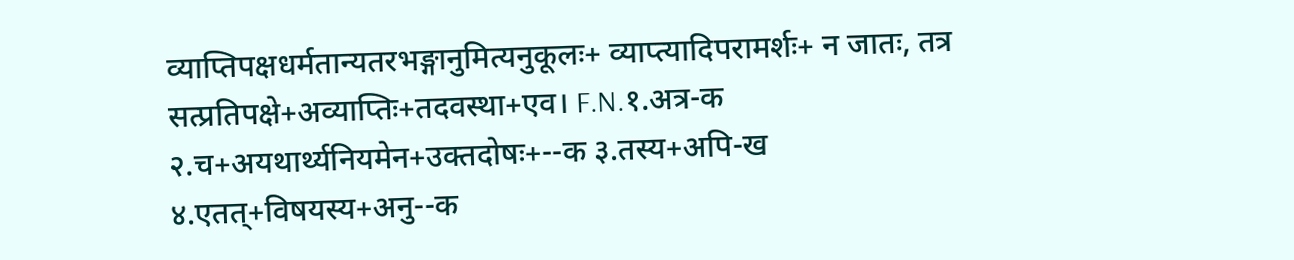व्याप्तिपक्षधर्मतान्यतरभङ्गानुमित्यनुकूलः+ व्याप्त्यादिपरामर्शः+ न जातः, तत्र सत्प्रतिपक्षे+अव्याप्तिः+तदवस्था+एव। F.N.१.अत्र-क २.च+अयथार्थ्यनियमेन+उक्तदोषः+--क ३.तस्य+अपि-ख ४.एतत्+विषयस्य+अनु--क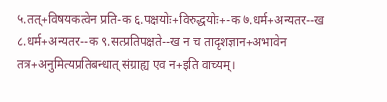५.तत्+विषयकत्वेन प्रति-क ६.पक्षयोः+विरुद्धयोः+-क ७.धर्म+अन्यतर--ख ८.धर्म+अन्यतर--क ९.सत्प्रतिपक्षते--ख न च तादृशज्ञान+अभावेन तत्र+अनुमित्यप्रतिबन्धात् संग्राह्य एव न+इति वाच्यम्।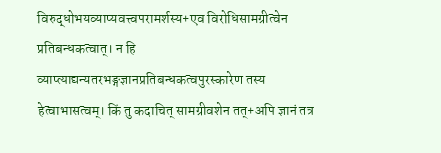विरुद्धोभयव्याप्यवत्त्वपरामर्शस्य+एव विरोधिसामग्रीत्वेन प्रतिबन्धकत्वात्। न हि व्याप्त्याद्यन्यतरभङ्गज्ञानप्रतिबन्धकत्वपुरस्कारेण तस्य हेत्वाभासत्वम्। किं तु कदाचित् सामग्रीवशेन तत्+अपि ज्ञानं तत्र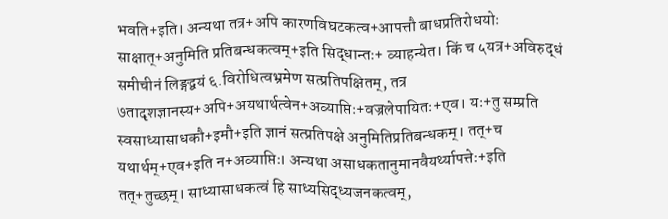भवति+इति। अन्यथा तत्र+अपि कारणविघटकत्व+आपत्तौ बाधप्रतिरोधयोः साक्षात्+अनुमिति प्रतिबन्धकत्वम्+इति सिद्धान्तः+ व्याहन्येत। किं च ५यत्र+अविरुद्धं समीचीनं लिङ्गद्वयं ६.विरोधित्वभ्रमेण सत्प्रतिपक्षितम्, तत्र ७तादृशज्ञानस्य+अपि+अयथार्थत्वेन+अव्याप्तिः+वज्रलेपायितः+एव। यः+तु सम्प्रति स्वसाध्यासाधकौ+इमौ+इति ज्ञानं सत्प्रतिपक्षे अनुमितिप्रतिबन्धकम्। तत्+च यथार्थम्+एव+इति न+अव्याप्तिः। अन्यथा असाधकतानुमानवैयर्थ्यापत्तेः+इति तत्+तुच्छम्। साध्यासाधकत्वं हि साध्यसिद्ध्यजनकत्वम्,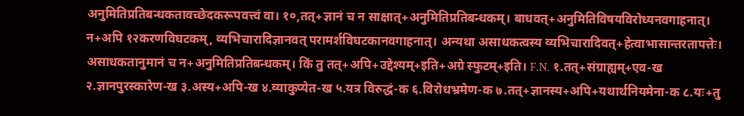अनुमितिप्रतिबन्धकतावच्छेदकरूपवत्त्वं वा। १०,तत्+ज्ञानं च न साक्षात्+अनुमितिप्रतिबन्धकम्। बाधवत्+अनुमितिविषयविरोध्यनवगाहनात्। न+अपि १२करणविघटकम्, व्यभिचारादिज्ञानवत् परामर्शविघटकानवगाहनात्। अन्यथा असाधकत्वस्य व्यभिचारादिवत्+हेत्वाभासान्तरतापत्तेः। असाधकतानुमानं च न+अनुमितिप्रतिबन्धकम्। किं तु तत्+अपि+उद्देश्यम्+इति+अग्रे स्फुटम्+इति। F.N. १.तत्+संग्राह्यम्+एव-ख २.ज्ञानपुरस्कारेण-ख ३.अस्य+अपि-ख ४.व्याकुप्येत-ख ५.यत्र विरुद्धं-क ६.विरोधभ्रमेण-क ७.तत्+ज्ञानस्य+अपि+यथार्थनियमेना-क ८.यः+तु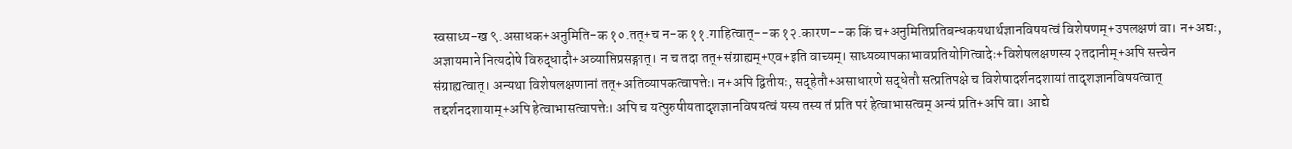स्वसाध्य-ख ९.असाधक+अनुमिति-क १०.तत्+च न-क ११.गाहित्वात्--क १२.कारण--क किं च+अनुमितिप्रतिबन्धकयथार्थज्ञानविषयत्वं विशेषणम्+उपलक्षणं वा। न+अद्यः, अज्ञायमाने नित्यदोषे विरुद्धादौ+अव्याप्तिप्रसङ्गात्। न च तदा तत्+संग्राह्यम्+एव+इति वाच्यम्। साध्यव्यापकाभावप्रतियोगित्वादेः+विशेषलक्षणस्य २तदानीम्+अपि सत्त्वेन संग्राह्यत्वात्। अन्यथा विशेषलक्षणानां तत्+अतिव्यापकत्वापत्तेः। न+अपि द्वितीयः, सद्हेतौ+असाधारणे सद्धेतौ सत्प्रतिपक्षे च विशेषादर्शनदशायां तादृशज्ञानविषयत्वात् तद्दर्शनदशायाम्+अपि हेत्वाभासत्वापत्तेः। अपि च यत्पुरुषीयतादृशज्ञानविषयत्वं यस्य तस्य तं प्रति परं हेत्वाभासत्वम् अन्यं प्रति+अपि वा। आद्ये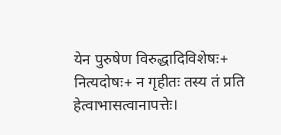येन पुरुषेण विरुद्धादिविशेषः+ नित्यदोषः+ न गृहीतः तस्य तं प्रति हेत्वाभासत्वानापत्तेः।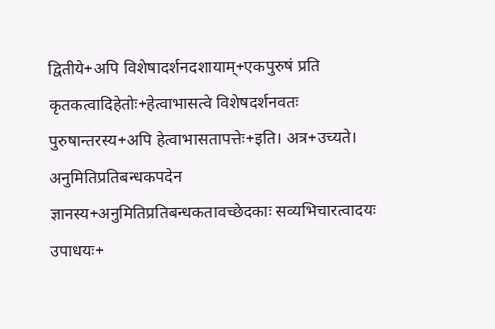द्वितीये+अपि विशेषादर्शनदशायाम्+एकपुरुषं प्रति कृतकत्वादिहेतोः+हेत्वाभासत्वे विशेषदर्शनवतः पुरुषान्तरस्य+अपि हेत्वाभासतापत्तेः+इति। अत्र+उच्यते। अनुमितिप्रतिबन्धकपदेन ज्ञानस्य+अनुमितिप्रतिबन्धकतावच्छेदकाः सव्यभिचारत्वादयः उपाधयः+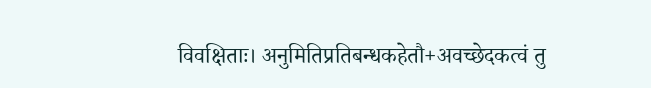विवक्षिताः। अनुमितिप्रतिबन्धकहेतौ+अवच्छेदकत्वं तु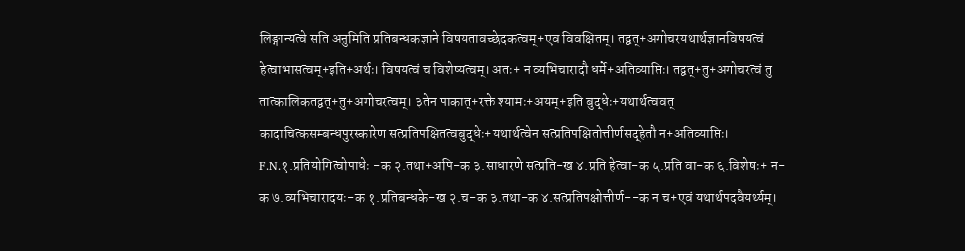लिङ्गान्यत्वे सति अऩुमिति प्रतिबन्धकज्ञाने विषयतावच्छेदकत्वम्+एव विवक्षितम्। तद्वत्+अगोचरयथार्थज्ञानविषयत्वं हेत्वाभासत्वम्+इति+अर्थः। विषयत्वं च विशेष्यत्वम्। अतः+ न व्यभिचारादौ धर्मे+अतिव्याप्तिः। तद्वत्+तु+अगोचरत्वं तु तात्कालिकतद्वत्+तु+अगोचरत्वम्। ३तेन पाकात्+रक्ते श्यामः+अयम्+इति बुद्धेः+यथार्थत्ववत् कादाचित्कसम्बन्धपुरस्कारेण सत्प्रतिपक्षितत्वबुद्धेः+यथार्थत्वेन सत्प्रतिपक्षितोत्तीर्णसद्हेतौ न+अतिव्याप्तिः। F.N.१.प्रतियोगित्वोपाधेः -क २.तथा+अपि-क ३.साधारणे सत्प्रति-ख ४.प्रति हेत्वा-क ५.प्रति वा-क ६.विशेषः+ न-क ७.व्यभिचारादयः-क १.प्रतिबन्धके-ख २.च-क ३.तथा-क ४.सत्प्रतिपक्षोत्तीर्ण--क न च+एवं यथार्थपदवैयर्थ्यम्।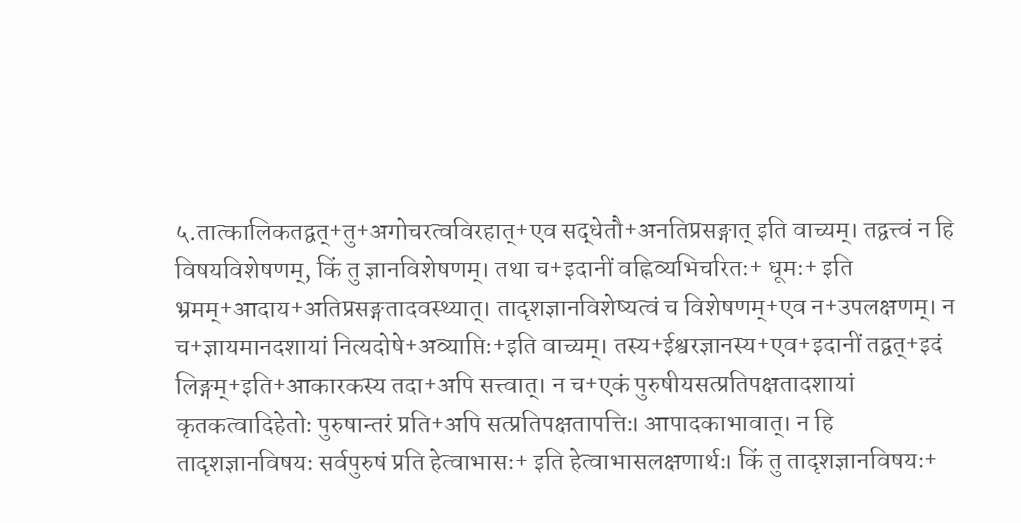५.तात्कालिकतद्वत्+तु+अगोचरत्वविरहात्+एव सद्धेतौ+अनतिप्रसङ्गात् इति वाच्यम्। तद्वत्त्वं न हि विषयविशेषणम्, किं तु ज्ञानविशेषणम्। तथा च+इदानीं वह्निव्यभिचरितः+ धूमः+ इति भ्रमम्+आदाय+अतिप्रसङ्गतादवस्थ्यात्। तादृशज्ञानविशेष्यत्वं च विशेषणम्+एव न+उपलक्षणम्। न च+ज्ञायमानदशायां नित्यदोषे+अव्याप्तिः+इति वाच्यम्। तस्य+ईश्वरज्ञानस्य+एव+इदानीं तद्वत्+इदं लिङ्गम्+इति+आकारकस्य तदा+अपि सत्त्वात्। न च+एकं पुरुषीयसत्प्रतिपक्षतादशायां कृतकत्वादिहेतोः पुरुषान्तरं प्रति+अपि सत्प्रतिपक्षतापत्तिः। आपादकाभावात्। न हि तादृशज्ञानविषयः सर्वपुरुषं प्रति हेत्वाभासः+ इति हेत्वाभासलक्षणार्थः। किं तु तादृशज्ञानविषयः+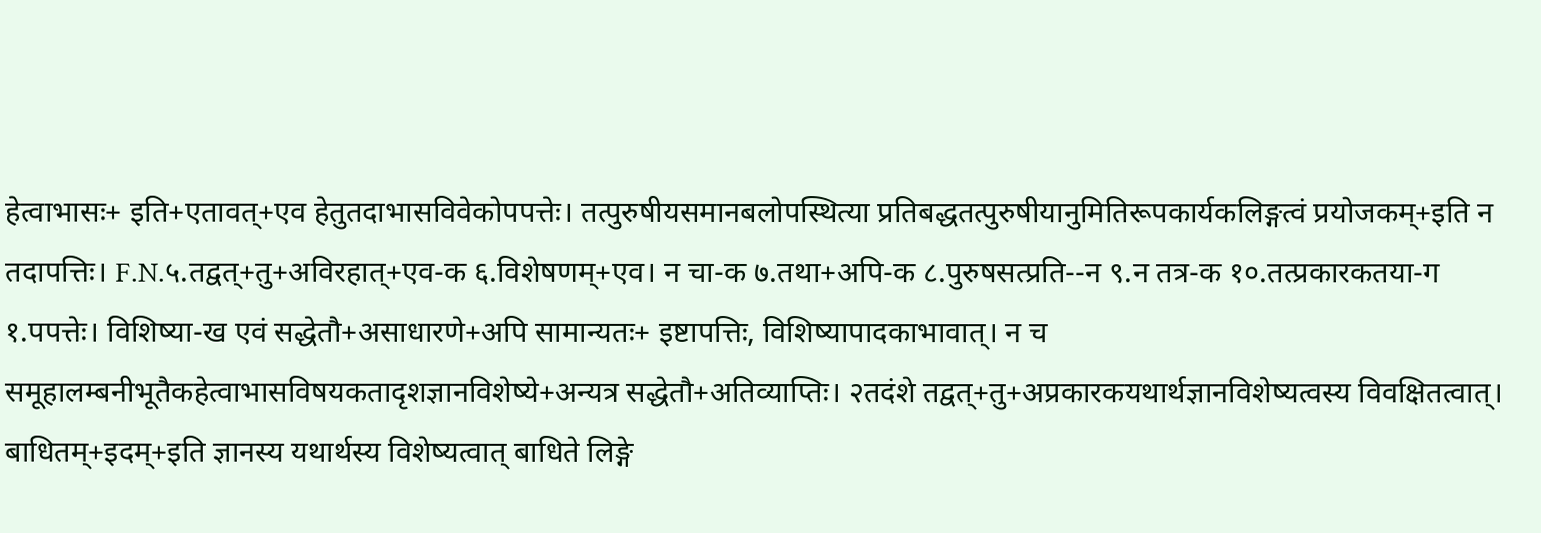हेत्वाभासः+ इति+एतावत्+एव हेतुतदाभासविवेकोपपत्तेः। तत्पुरुषीयसमानबलोपस्थित्या प्रतिबद्धतत्पुरुषीयानुमितिरूपकार्यकलिङ्गत्वं प्रयोजकम्+इति न तदापत्तिः। F.N.५.तद्वत्+तु+अविरहात्+एव-क ६.विशेषणम्+एव। न चा-क ७.तथा+अपि-क ८.पुरुषसत्प्रति--न ९.न तत्र-क १०.तत्प्रकारकतया-ग १.पपत्तेः। विशिष्या-ख एवं सद्धेतौ+असाधारणे+अपि सामान्यतः+ इष्टापत्तिः, विशिष्यापादकाभावात्। न च समूहालम्बनीभूतैकहेत्वाभासविषयकतादृशज्ञानविशेष्ये+अन्यत्र सद्धेतौ+अतिव्याप्तिः। २तदंशे तद्वत्+तु+अप्रकारकयथार्थज्ञानविशेष्यत्वस्य विवक्षितत्वात्। बाधितम्+इदम्+इति ज्ञानस्य यथार्थस्य विशेष्यत्वात् बाधिते लिङ्गे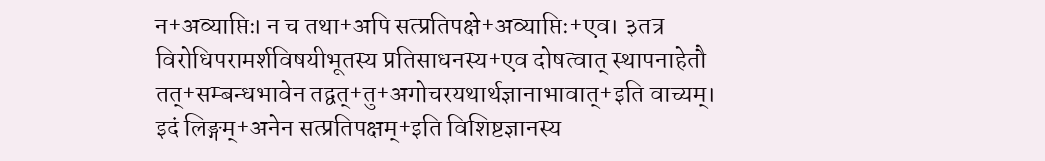न+अव्याप्तिः। न च तथा+अपि सत्प्रतिपक्षे+अव्याप्तिः+एव। ३तत्र विरोधिपरामर्शविषयीभूतस्य प्रतिसाधनस्य+एव दोषत्वात् स्थापनाहेतौ तत्+सम्बन्धभावेन तद्वत्+तु+अगोचरयथार्थज्ञानाभावात्+इति वाच्यम्। इदं लिङ्गम्+अनेन सत्प्रतिपक्षम्+इति विशिष्टज्ञानस्य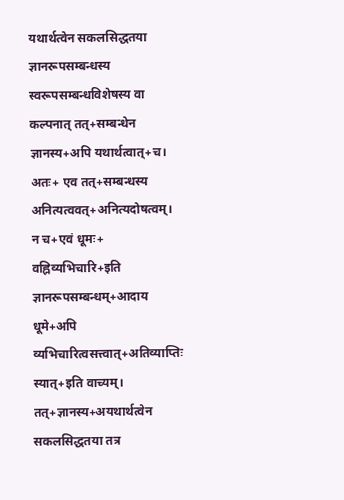यथार्थत्वेन सकलसिद्धतया ज्ञानरूपसम्बन्धस्य स्वरूपसम्बन्धविशेषस्य वा कल्पनात् तत्+सम्बन्धेन ज्ञानस्य+अपि यथार्थत्वात्+च। अतः+ एव तत्+सम्बन्धस्य अनित्यत्ववत्+अनित्यदोषत्वम्। न च+एवं धूमः+ वह्निव्यभिचारि+इति ज्ञानरूपसम्बन्धम्+आदाय धूमे+अपि व्यभिचारित्वसत्त्वात्+अतिव्याप्तिः स्यात्+इति वाच्यम्। तत्+ज्ञानस्य+अयथार्थत्वेन सकलसिद्धतया तत्र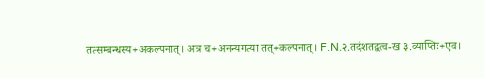तत्सम्बन्धस्य+अकल्पनात्। अत्र च+अनन्यगत्या तत्+कल्पनात्। F.N.२.तदंशतद्वत्व-ख ३.व्याप्तिः+एव।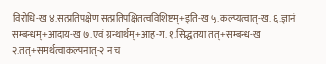विरोधि-ख ४.सत्प्रतिपक्षेण सत्प्रतिपक्षितत्वविशिष्टम्+इति-ख ५.कल्प्यत्वात्-ख. ६.ज्ञानं सम्बन्धम्+आदाय-ख ७.एवं ग्रन्थार्थम्+आह-ग. १.सिद्धतया तत्+सम्बन्ध-ख २.तत्+समर्थत्वाकल्पनात्-२ न च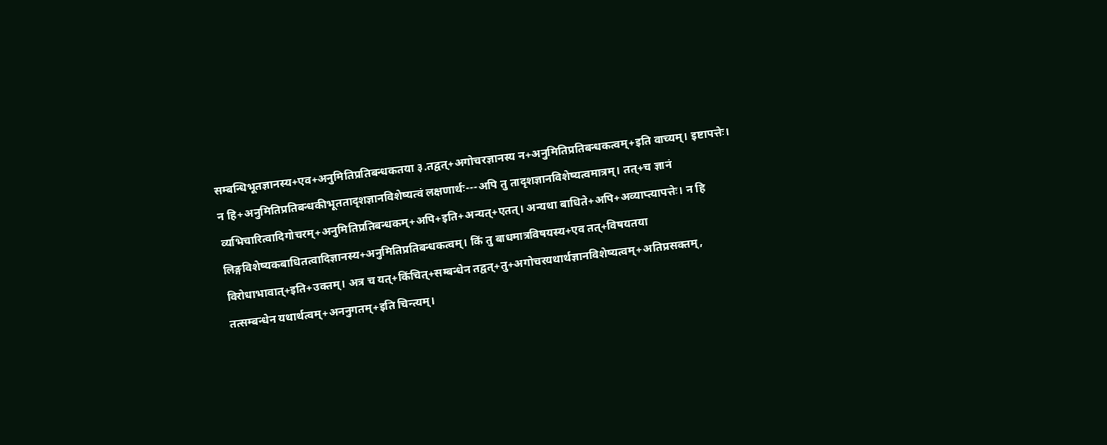सम्बन्धिभूतज्ञानस्य+एव+अनुमितिप्रतिबन्धकतया ३.तद्वत्+अगोचरज्ञानस्य न+अनुमितिप्रतिबन्धकत्वम्+इति वाच्यम्। इष्टापत्तेः। न हि+अनुमितिप्रतिबन्धकीभूततादृशज्ञानविशेष्यत्वं लक्षणार्थः---अपि तु तादृशज्ञानविशेष्यत्वमात्रम्। तत्+च ज्ञानं व्यभिचारित्वादिगोचरम्+अनुमितिप्रतिबन्धकम्+अपि+इति+अन्यत्+एतत्। अन्यथा बाधिते+अपि+अव्याप्त्यापत्तेः। न हि लिङ्गविशेष्यकबाधितत्वादिज्ञानस्य+अनुमितिप्रतिबन्धकत्वम्। किं तु बाधमात्रविषयस्य+एव तत्+विषयतया विरोधाभावात्+इति+उक्तम्। अत्र च यत्+किंचित्+सम्बन्धेन तद्वत्+तु+अगोचरयथार्थज्ञानविशेष्यत्वम्+अतिप्रसक्तम्, तत्सम्बन्धेन यथार्थत्वम्+अननुगतम्+इति चिन्त्यम्।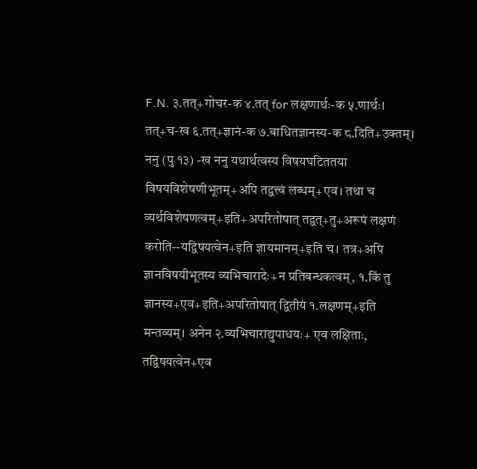F.N. ३.तत्+गोचर-क ४.तत् for लक्षणार्थः-क ५.णार्थः। तत्+च-ख ६.तत्+ज्ञानं-क ७.बाधितज्ञानस्य-क ८.दिति+उक्तम्। ननु (पु १३) -ख ननु यथार्थत्वस्य विषयघटिततया विषयविशेषणीभूतम्+अपि तद्वत्त्वं लब्धम्+एव। तथा च व्यर्थविशेषणत्वम्+इति+अपरितोषात् तद्वत्+तु+अरूपं लक्षणं करोति--यद्विषयत्वेन+इति ज्ञायमानम्+इति च। तत्र+अपि ज्ञानविषयीभूतस्य व्यभिचारादेः+न प्रतिबन्धकत्वम्, १.किं तु ज्ञानस्य+एव+इति+अपरितोषात् द्वितीयं १.लक्षणम्+इति मन्तव्यम्। अनेन २.व्यभिचाराद्युपाधयः+ एव लक्षिताः, तद्विषयत्वेन+एव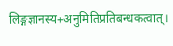लिङ्गज्ञानस्य+अनुमितिप्रतिबन्धकत्वात्।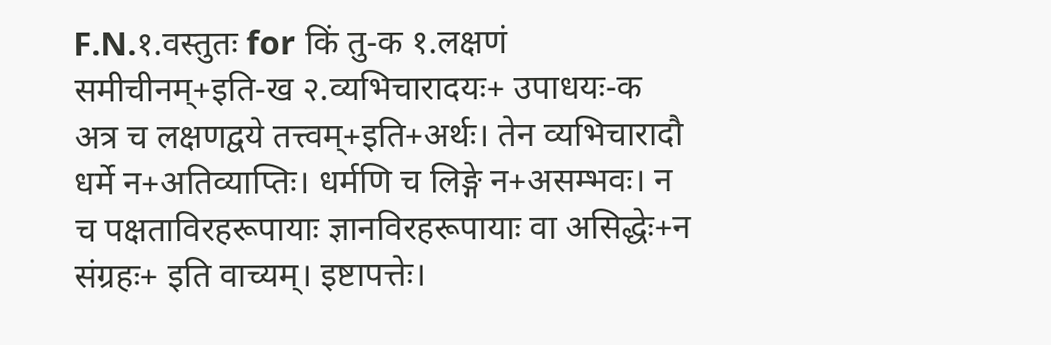F.N.१.वस्तुतः for किं तु-क १.लक्षणं समीचीनम्+इति-ख २.व्यभिचारादयः+ उपाधयः-क अत्र च लक्षणद्वये तत्त्वम्+इति+अर्थः। तेन व्यभिचारादौ धर्मे न+अतिव्याप्तिः। धर्मणि च लिङ्गे न+असम्भवः। न च पक्षताविरहरूपायाः ज्ञानविरहरूपायाः वा असिद्धेः+न संग्रहः+ इति वाच्यम्। इष्टापत्तेः।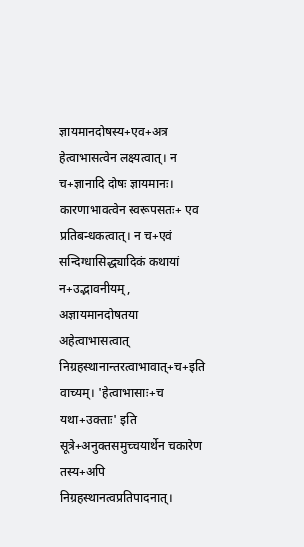ज्ञायमानदोषस्य+एव+अत्र हेत्वाभासत्वेन लक्ष्यत्वात्। न च+ज्ञानादि दोषः ज्ञायमानः। कारणाभावत्वेन स्वरूपसतः+ एव प्रतिबन्धकत्वात्। न च+एवं सन्दिग्धासिद्ध्यादिकं कथायां न+उद्भावनीयम्, अज्ञायमानदोषतया अहेत्वाभासत्वात् निग्रहस्थानान्तरत्वाभावात्+च+इति वाच्यम्। 'हेत्वाभासाः+च यथा+उक्ताः' इति सूत्रे+अनुक्तसमुच्चयार्थेन चकारेण तस्य+अपि निग्रहस्थानत्वप्रतिपादनात्।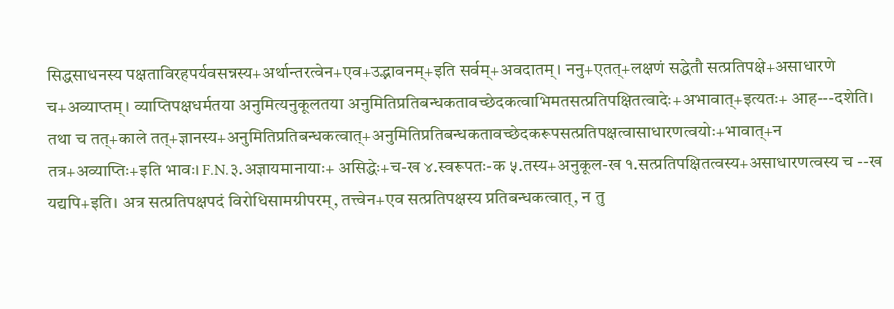सिद्धसाधनस्य पक्षताविरहपर्यवसन्नस्य+अर्थान्तरत्वेन+एव+उद्भावनम्+इति सर्वम्+अवदातम्। ननु+एतत्+लक्षणं सद्धेतौ सत्प्रतिपक्षे+असाधारणे च+अव्याप्तम्। व्याप्तिपक्षधर्मतया अनुमित्यनुकूलतया अनुमितिप्रतिबन्धकतावच्छेदकत्वाभिमतसत्प्रतिपक्षितत्वादेः+अभावात्+इत्यतः+ आह---दशेति। तथा च तत्+काले तत्+ज्ञानस्य+अनुमितिप्रतिबन्धकत्वात्+अनुमितिप्रतिबन्धकतावच्छेदकरूपसत्प्रतिपक्षत्वासाधारणत्वयोः+भावात्+न तत्र+अव्याप्तिः+इति भावः। F.N.३.अज्ञायमानायाः+ असिद्धेः+च-ख ४.स्वरूपतः-क ५.तस्य+अनुकूल-ख १.सत्प्रतिपक्षितत्वस्य+असाधारणत्वस्य च --ख यद्यपि+इति। अत्र सत्प्रतिपक्षपदं विरोधिसामग्रीपरम्, तत्त्वेन+एव सत्प्रतिपक्षस्य प्रतिबन्धकत्वात्, न तु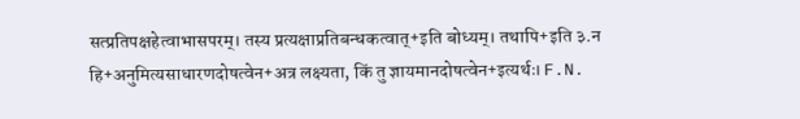सत्प्रतिपक्षहेत्वाभासपरम्। तस्य प्रत्यक्षाप्रतिबन्धकत्वात्+इति बोध्यम्। तथापि+इति ३.न हि+अनुमित्यसाधारणदोषत्वेन+अत्र लक्ष्यता, किं तु ज्ञायमानदोषत्वेन+इत्यर्थः। F.N.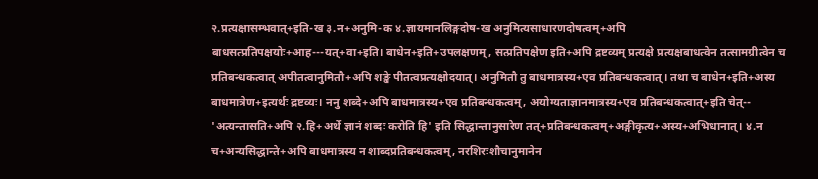२.प्रत्यक्षासम्भवात्+इति-ख ३.न+अनुमि-क ४.ज्ञायमानलिङ्गदोष-ख अनुमित्यसाधारणदोषत्वम्+अपि बाधसत्प्रतिपक्षयोः+आह---यत्+वा+इति। बाधेन+इति+उपलक्षणम्, सत्प्रतिपक्षेण इति+अपि द्रष्टव्यम् प्रत्यक्षे प्रत्यक्षबाधत्वेन तत्सामग्रीत्वेन च प्रतिबन्धकत्वात् अपीतत्वानुमितौ+अपि शङ्खे पीतत्वप्रत्यक्षोदयात्। अनुमितौ तु बाधमात्रस्य+एव प्रतिबन्धकत्वात्। तथा च बाधेन+इति+अस्य बाधमात्रेण+इत्यर्थः द्रष्टव्यः। ननु शब्दे+अपि बाधमात्रस्य+एव प्रतिबन्धकत्वम्, अयोग्यताज्ञानमात्रस्य+एव प्रतिबन्धकत्वात्+इति चेत्-- 'अत्यन्तासति+अपि २.हि+अर्थे ज्ञानं शब्दः करोति हि' इति सिद्धान्तानुसारेण तत्+प्रतिबन्धकत्वम्+अङ्गीकृत्य+अस्य+अभिधानात्। ४.न च+अन्यसिद्धान्ते+अपि बाधमात्रस्य न शाब्दप्रतिबन्धकत्वम्, नरशिरःशौचानुमानेन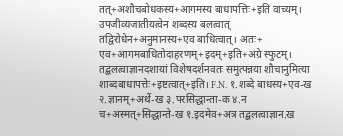तत्+अशौचबोधकस्य+आगमस्य बाधापत्तिः+इति वाच्यम्। उपजीव्यजातीयत्वेन शब्दस्य बलत्वात् तद्विरोधेन+अनुमानस्य+एव बाधित्वात्। अतः+ एव+आगमबाधितोदाहरणम्+इदम्+इति+अग्रे स्फुटम्। तद्बलत्वाज्ञानदशायां विशेषदर्शनवतः समुत्पन्नया शौचानुमित्या शाब्दबाधापत्तेः+इष्टत्वात्+इति। F.N. १.शब्दे बाधस्य+एव-ख २.ज्ञानम्+अर्थे-ख ३.परसिद्धान्ता-क ४.न च+अस्मत्+सिद्धान्ते-ख १.इदमेव+अत्र तद्बलत्वाज्ञान.ख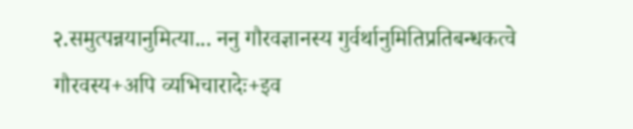२.समुत्पन्नयानुमित्या... ननु गौरवज्ञानस्य गुर्वर्थानुमितिप्रतिबन्धकत्वे गौरवस्य+अपि व्यभिचारादेः+इव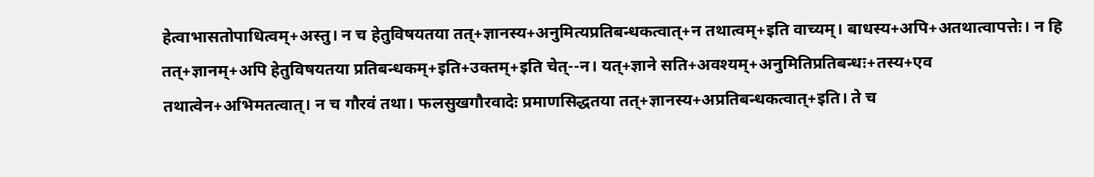हेत्वाभासतोपाधित्वम्+अस्तु। न च हेतुविषयतया तत्+ज्ञानस्य+अनुमित्यप्रतिबन्धकत्वात्+न तथात्वम्+इति वाच्यम्। बाधस्य+अपि+अतथात्वापत्तेः। न हि तत्+ज्ञानम्+अपि हेतुविषयतया प्रतिबन्धकम्+इति+उक्तम्+इति चेत्--न। यत्+ज्ञाने सति+अवश्यम्+अनुमितिप्रतिबन्धः+तस्य+एव तथात्वेन+अभिमतत्वात्। न च गौरवं तथा। फलसुखगौरवादेः प्रमाणसिद्धतया तत्+ज्ञानस्य+अप्रतिबन्धकत्वात्+इति। ते च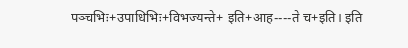पञ्चभिः+उपाधिभिः+विभज्यन्ते+ इति+आह----ते च+इति। इति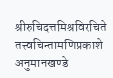श्रीरुचिदत्तमिश्रविरचिते तत्त्वचिन्तामणिप्रकाशे अनुमानखण्डे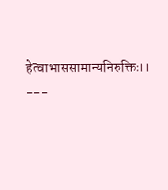हेत्वाभाससामान्यनिरुक्तिः।। ---